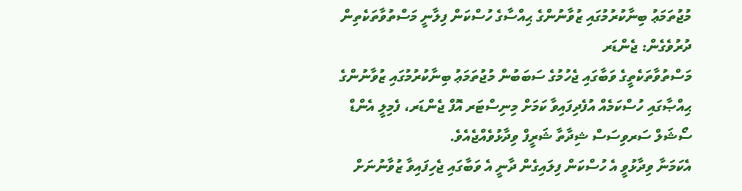މުޖުތަމަޢު ބިނާކުރުމުގައި ޒުވާނުންގެ ޙިއްސާގެ ހުސްކަން ފިލާނީ މަސްތުވާތަކެތިން ދުރުވެގެން: ޖެންޑަރ
މަސްތުވާތަކެތީގެ ވަބާގައި ޖެހުމުގެ ސަބަބުން މުޖުތަމަޢު ބިނާކުރުމުގައި ޒުވާނުންގެ ޙިއްޞާގައި ހުސްކަމެއް އުފެދިފައިވާ ކަމަށް މިނިސްޓަރ އޮފް ޖެންޑަރ، ފެމިލީ އެންޑް ސޯޝަލް ސަރވިސަސް ޝިދާތާ ޝަރީފް ވިދާޅުވެއްޖެއެވެ.
އެކަމަނާ ވިދާޅުވީ އެ ހުސްކަން ފިލައިގެން ދާނީ އެ ވަބާގައި ޖެހިފައިވާ ޒުވާނުނަށް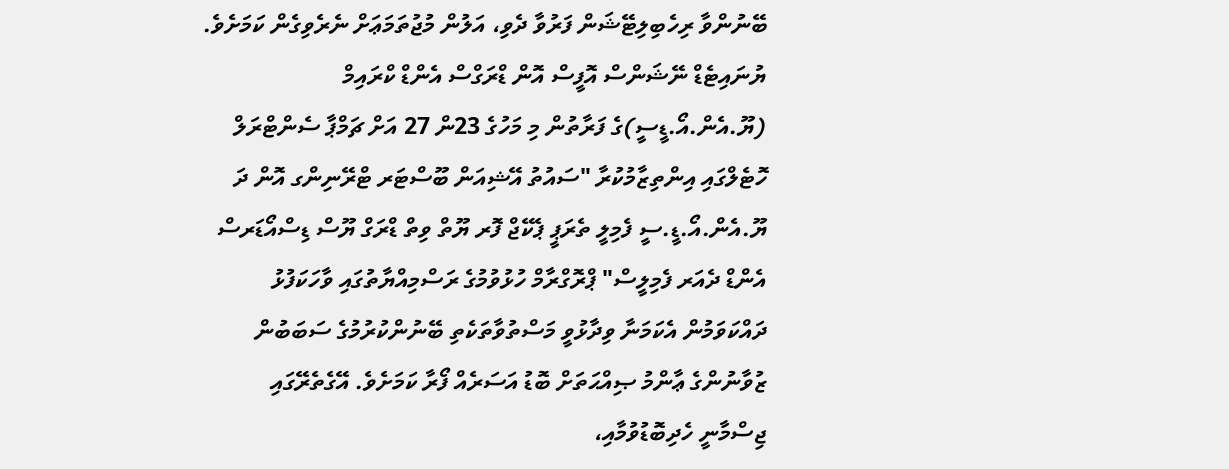ބޭނުންވާ ރިހެބިލިޓޭޝަން ފަރުވާ ދެވި، އަލުން މުޖުތަމަޢަށް ނެރެވިގެން ކަމަށެވެ.
ޔުނައިޓެޑް ނޭޝަންސް އޮފީސް އޮން ޑްރަގްސް އެންޑް ކްރައިމް (ޔޫ.އެން.އޯ.ޑީސީ)ގެ ފަރާތުން މި މަހުގެ 23ން 27 އަށް ޗަމްޕާ ސެންޓްރަލް ހޮޓެލްގައި އިންތިޒާމުކުރާ "ސައުތު އޭޝިއަން ބޫސްޓަރ ޓްރޭނިންގ އޮން ދަ ޔޫ.އެން.އޯ.ޑީ.ސީ ފެމިލީ ތެރަޕީ ޕެކޭޖް ފޮރ ޔޫތް ވިތް ޑްރަގް ޔޫސް ޑިސްއޯޑަރސް އެންޑް ދެއަރ ފެމިލީސް" ޕްރޮގްރާމް ހުޅުވުމުގެ ރަސްމިއްޔާތުގައި ވާހަކަފުޅު ދައްކަވަމުން އެކަމަނާ ވިދާޅުވީ މަސްތުވާތަކެތި ބޭނުންކުރުމުގެ ސަބަބުން ޒުވާނުންގެ ޢާންމު ޞިއްޙަތަށް ބޮޑު އަސަރެއް ފޯރާ ކަމަށެވެ. އޭގެތެރޭގައި ޖިސްމާނީ ހެދިބޮޑުވުމާއި،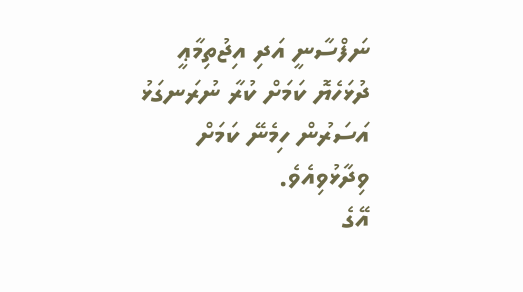ނަފްސާނީ އަދި އިޖުތިމާޢީ ދުޅަހެޔޮ ކަމަށް ކުރާ ނުރަނގަޅު އަސަރުން ހިމެނޭ ކަމަށް ވިދާޅުވިއެވެ.
އޭގެ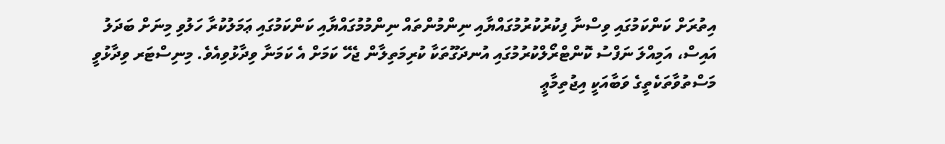އިތުރަށް ކަންކަމުގައި ވިސްނާ ފިކުރުކުރުމުގައްޔާއި ނިންމުންތައް ނިންމުމުގައްޔާއި ކަންކަމުގައި ޢަމަލުކުރާ ހަލުވި މިނަށް ބަދަލު އައިސް، އަމިއްލަ ނަފްސު ކޮންޓްރޯލްކުރުމުގައި އުނދަގޫތަކާ ކުރިމަތިލާން ޖެހޭ ކަމަށް އެ ކަމަނާ ވިދާޅުވިއެވެ. މިނިސްޓަރ ވިދާޅުވީ މަސްތުވާތަކެތީގެ ވަބާއަކީ އިޖުތިމާޢީ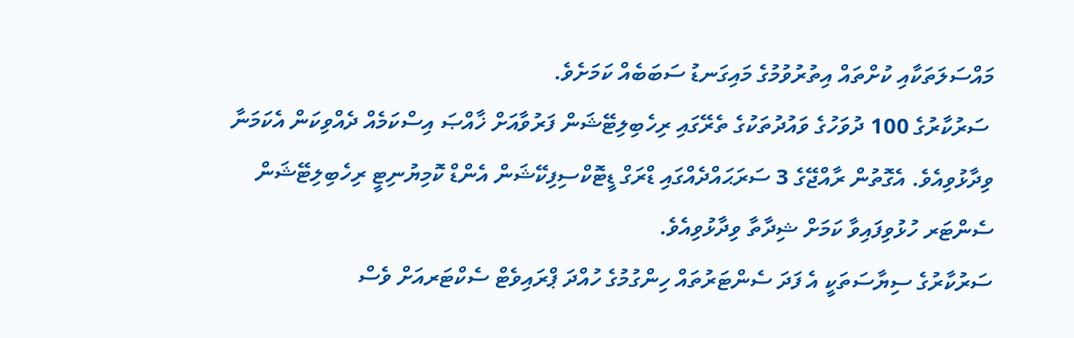މައްސަލަތަކާއި ކުށްތައް އިތުރުވުމުގެ މައިގަނޑު ސަބަބެއް ކަމަށެވެ.
 ސަރުކާރުގެ 100 ދުވަހުގެ ވައުދުތަކުގެ ތެރޭގައި ރިހެބިލިޓޭޝަން ފަރުވާއަށް ޚާއްޞަ އިސްކަމެއް ދެއްވިކަން އެކަމަނާ ވިދާޅުވިއެވެ. އެގޮތުން ރާއްޖޭގެ 3 ސަރަޙައްދެއްގައި ޑްރަގް ޑީޓޮކްސިފިކޭޝަން އެންޑް ކޮމިޔުނިޓީ ރިހެބިލިޓޭޝަން ސެންޓަރ ހުޅުވިފައިވާ ކަމަށް ޝިދާތާ ވިދާޅުވިއެވެ.
ސަރުކާރުގެ ސިޔާސަތަކީ އެ ފަދަ ސެންޓަރުތައް ހިންގުމުގެ ހުއްދަ ޕްރައިވެޓް ސެކްޓަރއަށް ވެސް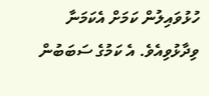ހުޅުވައިލުން ކަމަށް އެކަމަނާ ވިދާޅުވިއެވެ. އެ ކަމުގެ ސަބަބުން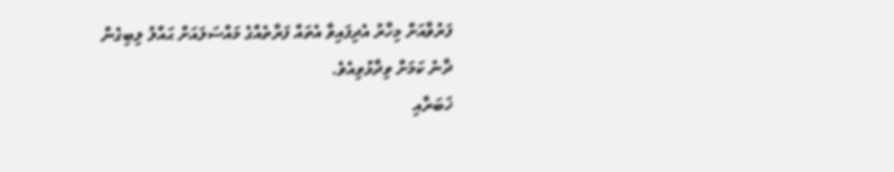ފަރުވާއަށް މިހާރު އެދިފައިވާ އެތައް ފަރާތެއްގެ މައްސަލައަށް ޙައްލު ލިބިގެން ދާނެ ކަމަށް ވިދާޅުވިއެވެ.
ޚަބަރާއި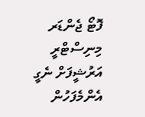ފޮޓޯ ޖެންޑަރ މިނިސްޓްރީ
އަރުޝީފަށް ނެގީ
އެންމެފަހުން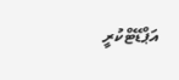އަޕްޑޭޓްކުރީ